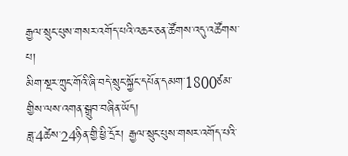རྒྱལ་སྲུང་པུས་གསར་འགོད་པའི་འཆར་ཅན་ཚོགས་འདུ་འཚོགས་པ།
མིག་སྔར་ཀྲུང་གོའི་ཞི་བདེ་སྲུང་སྐྱོང་དཔོན་དམག་1800ཙམ་གྱིས་ལས་འགན་སྒྲུབ་བཞིན་ཡོད།
ཟླ་4ཚེས་24ཉིན་གྱི་ཕྱི་དྲོར། རྒྱལ་སྲུང་པུས་གསར་འགོད་པའི་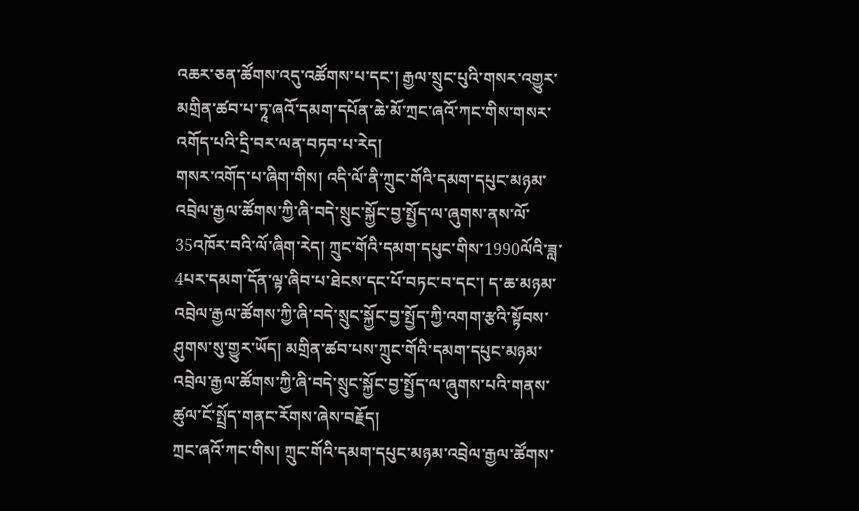འཆར་ཅན་ཚོགས་འདུ་འཚོགས་པ་དང་། རྒྱལ་སྲུང་པུའི་གསར་འགྱུར་མགྲིན་ཚབ་པ་ཏཱ་ཞའོ་དམག་དཔོན་ཆེ་མོ་ཀྲང་ཞའོ་ཀང་གིས་གསར་འགོད་པའི་དྲི་བར་ལན་བཏབ་པ་རེད།
གསར་འགོད་པ་ཞིག་གིས། འདི་ལོ་ནི་ཀྲུང་གོའི་དམག་དཔུང་མཉམ་འབྲེལ་རྒྱལ་ཚོགས་ཀྱི་ཞི་བདེ་སྲུང་སྐྱོང་བྱ་སྤྱོད་ལ་ཞུགས་ནས་ལོ་35འཁོར་བའི་ལོ་ཞིག་རེད། ཀྲུང་གོའི་དམག་དཔུང་གིས་1990ལོའི་ཟླ་4པར་དམག་དོན་ལྟ་ཞིབ་པ་ཐེངས་དང་པོ་བཏང་བ་དང་། ད་ཆ་མཉམ་འབྲེལ་རྒྱལ་ཚོགས་ཀྱི་ཞི་བདེ་སྲུང་སྐྱོང་བྱ་སྤྱོད་ཀྱི་འགག་རྩའི་སྟོབས་ཤུགས་སུ་གྱུར་ཡོད། མགྲིན་ཚབ་པས་ཀྲུང་གོའི་དམག་དཔུང་མཉམ་འབྲེལ་རྒྱལ་ཚོགས་ཀྱི་ཞི་བདེ་སྲུང་སྐྱོང་བྱ་སྤྱོད་ལ་ཞུགས་པའི་གནས་ཚུལ་ངོ་སྤྲོད་གནང་རོགས་ཞེས་བརྗོད།
ཀྲང་ཞའོ་ཀང་གིས། ཀྲུང་གོའི་དམག་དཔུང་མཉམ་འབྲེལ་རྒྱལ་ཚོགས་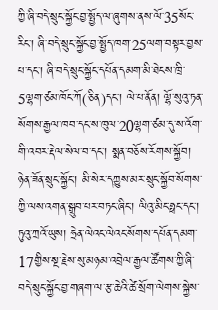ཀྱི་ཞི་བདེ་སྲུང་སྐྱོང་བྱ་སྤྱོད་ལ་ཞུགས་ནས་ལོ་35སོང་རིང་། ཞི་བདེ་སྲུང་སྐྱོང་བྱ་སྤྱོད་ཁག་25ལག་བསྟར་བྱས་པ་དང་། ཞི་བདེ་སྲུང་སྐྱོང་དཔོན་དམག་མི་ཐེངས་ཁྲི་5ལྷག་ཙམ་ཁོང་ཀོ(ཅིན)དང་། ལེ་པ་ནོན། ལྷོ་སུའུ་ཏན་སོགས་རྒྱལ་ཁབ་དང་ས་ཁུལ་20ལྷག་ཙམ་དུ་ས་འོག་གི་འབར་རྡེལ་སེལ་བ་དང་། སྨན་བཅོས་རོགས་སྐྱོབ། ཉེན་ཟོན་སྲུང་སྐྱོང་། མི་སེར་དཀྱུས་མར་སྲུང་སྐྱོབ་སོགས་ཀྱི་ལས་འགན་སྒྲུབ་པར་བཏང་ཞིང་། ལིའུ་མིང་ཧྥང་དང་། ཏུའུ་ཀྲའོ་ཡུས། ཧྲེན་ལེའང་ལེའང་སོགས་དཔོན་དམག་17གྱིས་སྔ་རྗེས་སུ་མཉམ་འབྲེལ་རྒྱལ་ཚོགས་ཀྱི་ཞི་བདེ་སྲུང་སྐྱོང་བྱ་གཞག་ལ་རྩ་ཆེའི་ཚེ་སྲོག་ལེགས་སྐྱེས་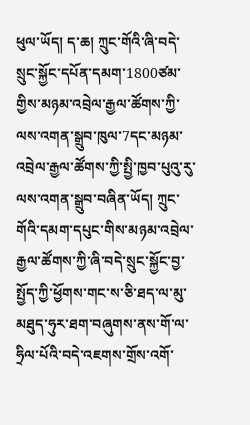ཕུལ་ཡོད། ད་ཆ། ཀྲུང་གོའི་ཞི་བདེ་སྲུང་སྐྱོང་དཔོན་དམག་1800ཙམ་གྱིས་མཉམ་འབྲེལ་རྒྱལ་ཚོགས་ཀྱི་ལས་འགན་སྒྲུབ་ཁུལ་7དང་མཉམ་འབྲེལ་རྒྱལ་ཚོགས་ཀྱི་སྤྱི་ཁྱབ་པུའུ་རུ་ལས་འགན་སྒྲུབ་བཞིན་ཡོད། ཀྲུང་གོའི་དམག་དཔུང་གིས་མཉམ་འབྲེལ་རྒྱལ་ཚོགས་ཀྱི་ཞི་བདེ་སྲུང་སྐྱོང་བྱ་སྤྱོད་ཀྱི་ཕྱོགས་གང་ས་ཅི་ཐད་ལ་མུ་མཐུད་ཧུར་ཐག་བཞུགས་ནས་གོ་ལ་ཧྲིལ་པོའི་བདེ་འཇགས་གྲོས་འགོ་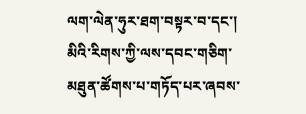ལག་ལེན་ཧུར་ཐག་བསྟར་བ་དང་། མིའི་རིགས་ཀྱི་ལས་དབང་གཅིག་མཐུན་ཚོགས་པ་གཏོད་པར་ཞབས་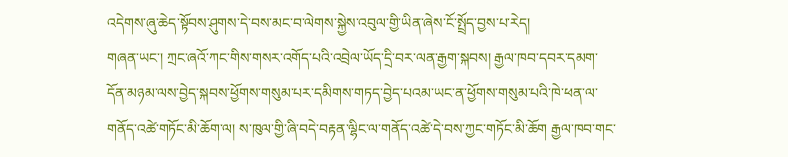འདེགས་ཞུ་ཆེད་སྟོབས་ཤུགས་དེ་བས་མང་བ་ལེགས་སྐྱེས་འབུལ་གྱི་ཡིན་ཞེས་ངོ་སྤྲོད་བྱས་པ་རེད།
གཞན་ཡང་། ཀྲང་ཞའོ་ཀང་གིས་གསར་འགོད་པའི་འབྲེལ་ཡོད་དྲི་བར་ལན་རྒྱག་སྐབས། རྒྱལ་ཁབ་དབར་དམག་དོན་མཉམ་ལས་བྱེད་སྐབས་ཕྱོགས་གསུམ་པར་དམིགས་གཏད་བྱེད་པའམ་ཡང་ན་ཕྱོགས་གསུམ་པའི་ཁེ་ཕན་ལ་གནོད་འཚེ་གཏོང་མི་ཆོག་ལ། ས་ཁུལ་གྱི་ཞི་བདེ་བརྟན་ལྷིང་ལ་གནོད་འཚེ་དེ་བས་ཀྱང་གཏོང་མི་ཆོག རྒྱལ་ཁབ་གང་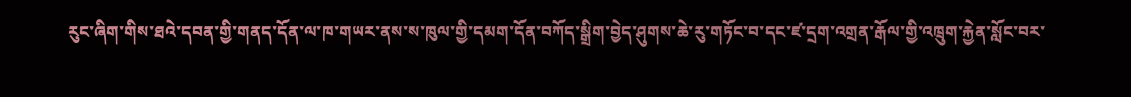རུང་ཞིག་གིས་ཐའེ་དབན་གྱི་གནད་དོན་ལ་ཁ་གཡར་ནས་ས་ཁུལ་གྱི་དམག་དོན་བཀོད་སྒྲིག་བྱེད་ཤུགས་ཆེ་རུ་གཏོང་བ་དང་ཛ་དྲག་འགྲན་རྒོལ་གྱི་འཁྲུག་རྐྱེན་སློང་བར་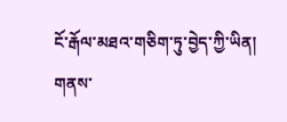ངོ་རྒོལ་མཐའ་གཅིག་ཏུ་བྱེད་ཀྱི་ཡིན། གནས་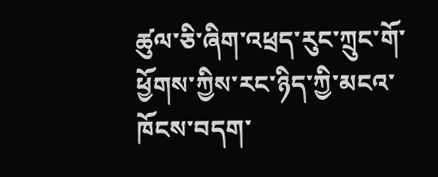ཚུལ་ཅི་ཞིག་འཕྲད་རུང་ཀྲུང་གོ་ཕྱོགས་ཀྱིས་རང་ཉིད་ཀྱི་མངའ་ཁོངས་བདག་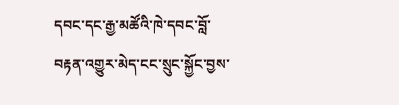དབང་དང་རྒྱ་མཚོའི་ཁེ་དབང་བློ་བརྟན་འགྱུར་མེད་ངང་སྲུང་སྐྱོང་བྱས་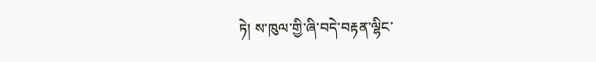ཏེ། ས་ཁུལ་གྱི་ཞི་བདེ་བརྟན་ལྷིང་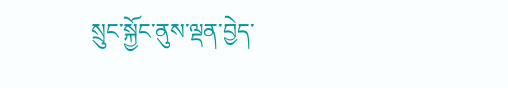སྲུང་སྐྱོང་ནུས་ལྡན་བྱེད་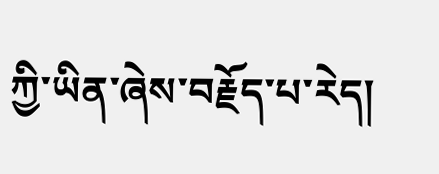ཀྱི་ཡིན་ཞེས་བརྗོད་པ་རེད།